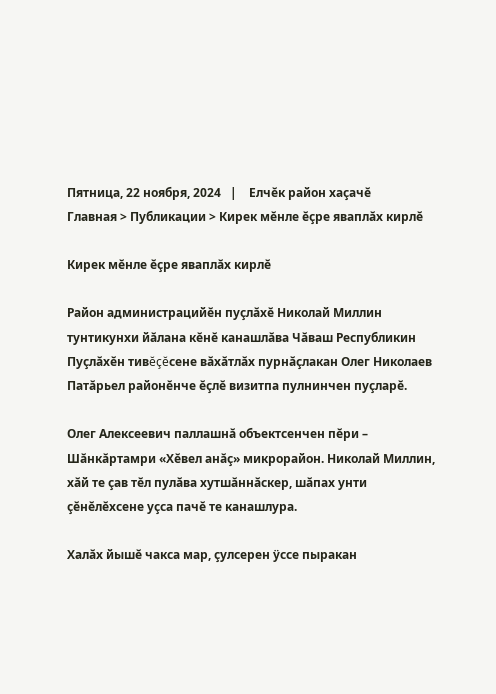Пятница, 22 ноября, 2024   |    Елчĕк район хаçачĕ
Главная > Публикации > Кирек мĕнле ĕçре яваплăх кирлĕ

Кирек мĕнле ĕçре яваплăх кирлĕ

Район администрацийĕн пуçлăхĕ Николай Миллин тунтикунхи йăлана кĕнĕ канашлăва Чăваш Республикин Пуçлăхĕн тивĕçĕсене вăхăтлăх пурнăçлакан Олег Николаев Патăрьел районĕнче ĕçлĕ визитпа пулнинчен пуçларĕ.

Олег Алексеевич паллашнă объектсенчен пĕри – Шăнкăртамри «Хĕвел анăç» микрорайон. Николай Миллин, хăй те çав тĕл пулăва хутшăннăскер, шăпах унти çĕнĕлĕхсене уçса пачĕ те канашлура.

Халăх йышĕ чакса мар, çулсерен ÿссе пыракан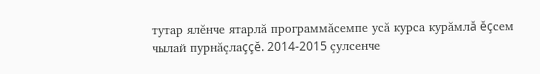тутар ялĕнче ятарлă программăсемпе усă курса курăмлă ĕçсем чылай пурнăçлаççĕ. 2014-2015 çулсенче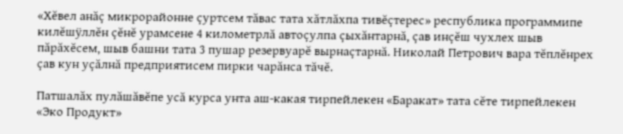«Хĕвел анăç микрорайонне çуртсем тăвас тата хăтлăхпа тивĕçтерес» республика программипе килĕшÿллĕн çĕнĕ урамсене 4 километрлă автоçулпа çыхăнтарнă, çав инçĕш чухлех шыв пăрăхĕсем, шыв башни тата 3 пушар резервуарĕ вырнаçтарнă. Николай Петрович вара тĕплĕнрех çав кун уçăлнă предприятисем пирки чарăнса тăчĕ.

Патшалăх пулăшăвĕпе усă курса унта аш-какая тирпейлекен «Баракат» тата сĕте тирпейлекен «Эко Продукт»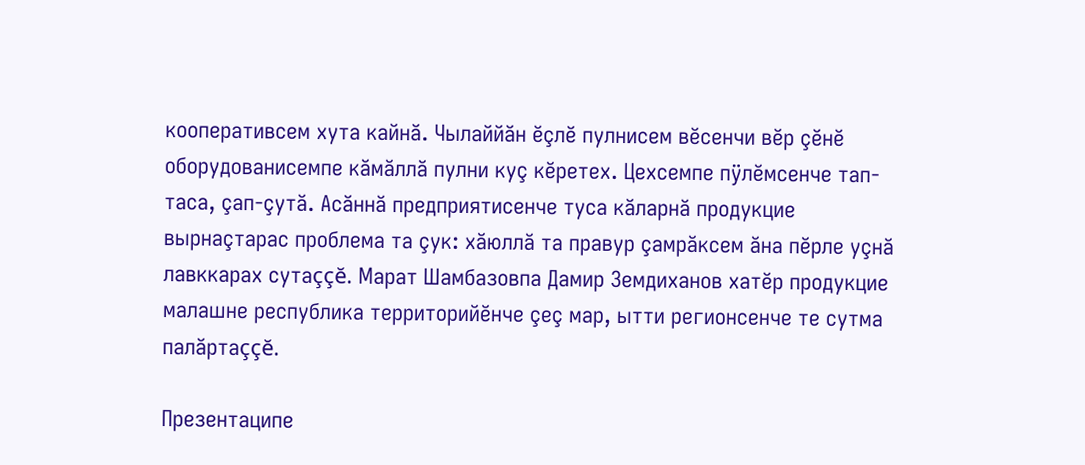кооперативсем хута кайнă. Чылаййăн ĕçлĕ пулнисем вĕсенчи вĕр çĕнĕ оборудованисемпе кăмăллă пулни куç кĕретех. Цехсемпе пÿлĕмсенче тап-таса, çап-çутă. Асăннă предприятисенче туса кăларнă продукцие вырнаçтарас проблема та çук: хăюллă та правур çамрăксем ăна пĕрле уçнă лавккарах сутаççĕ. Марат Шамбазовпа Дамир Земдиханов хатĕр продукцие малашне республика территорийĕнче çеç мар, ытти регионсенче те сутма палăртаççĕ.

Презентаципе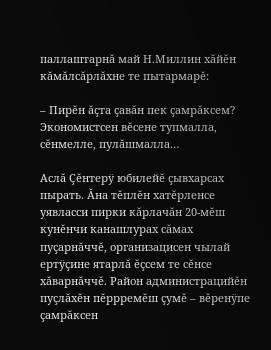паллаштарнă май Н.Миллин хăйĕн кăмăлсăрлăхне те пытармарĕ:

– Пирĕн ăçта çавăн пек çамрăксем? Экономистсен вĕсене тупмалла, сĕнмелле, пулăшмалла…

Аслă Çĕнтерÿ юбилейĕ çывхарсах пырать. Ăна тĕплĕн хатĕрленсе уявласси пирки кăрлачăн 20-мĕш кунĕнчи канашлурах сăмах пуçарнăччĕ, организацисен чылай ертÿçине ятарлă ĕçсем те сĕнсе хăварнăччĕ. Район администрацийĕн пуçлăхĕн пĕррремĕш çумĕ – вĕренÿпе çамрăксен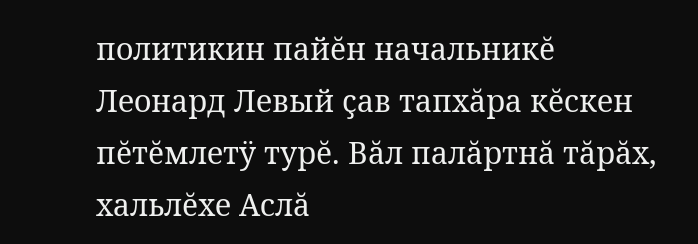политикин пайĕн начальникĕ Леонард Левый çав тапхăра кĕскен пĕтĕмлетÿ турĕ. Вăл палăртнă тăрăх, хальлĕхе Аслă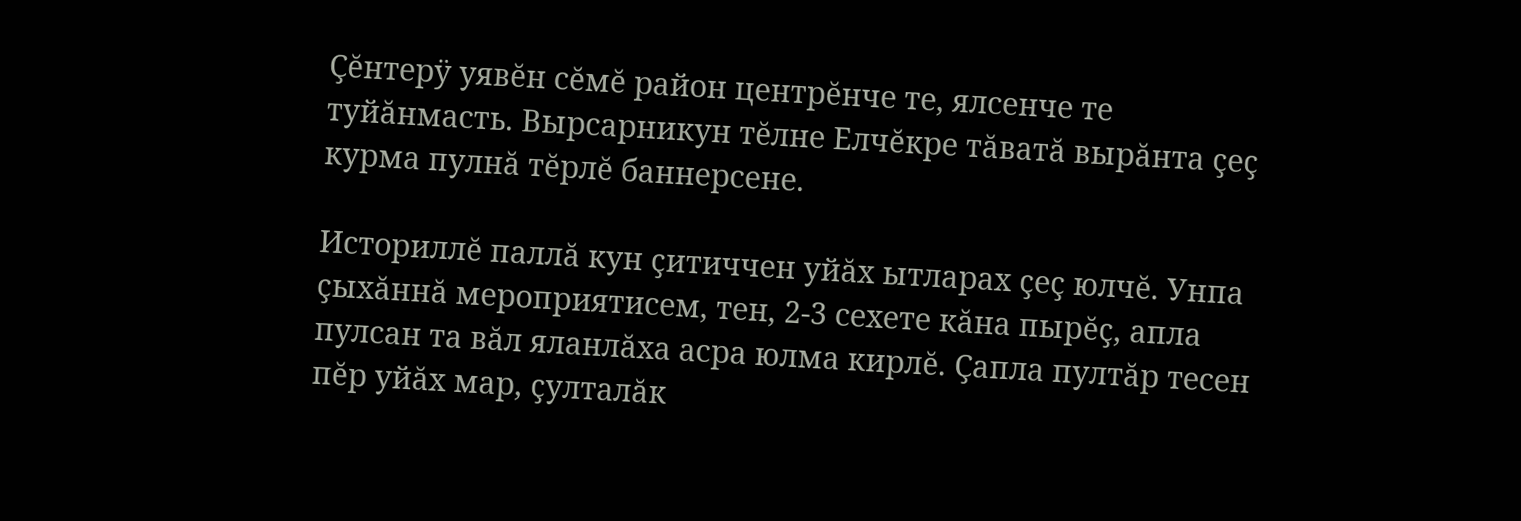Çĕнтерÿ уявĕн сĕмĕ район центрĕнче те, ялсенче те туйăнмасть. Вырсарникун тĕлне Елчĕкре тăватă вырăнта çеç курма пулнă тĕрлĕ баннерсене.

Историллĕ паллă кун çитиччен уйăх ытларах çеç юлчĕ. Унпа çыхăннă мероприятисем, тен, 2-3 сехете кăна пырĕç, апла пулсан та вăл яланлăха асра юлма кирлĕ. Çапла пултăр тесен пĕр уйăх мар, çулталăк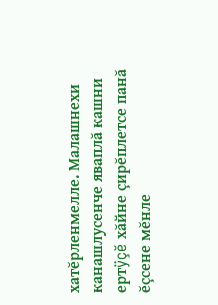хатĕрленмелле. Малашнехи канашлусенче яваплă кашни ертÿçĕ хăйне çирĕплетсе панă ĕçсене мĕнле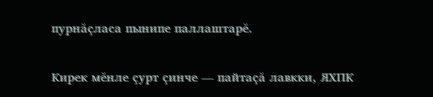пурнăçласа пынипе паллаштарĕ.

Кирек мĕнле çурт çинче — пайтаçă лавкки, ЯХПК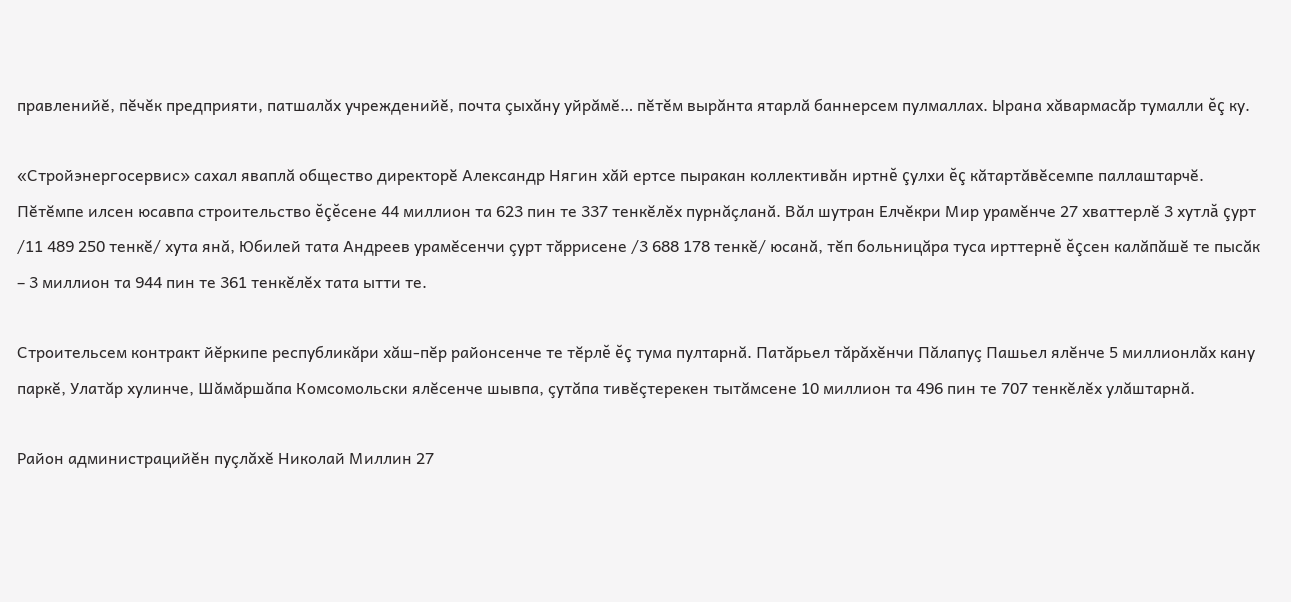правленийĕ, пĕчĕк предприяти, патшалăх учрежденийĕ, почта çыхăну уйрăмĕ… пĕтĕм вырăнта ятарлă баннерсем пулмаллах. Ырана хăвармасăр тумалли ĕç ку.

«Стройэнергосервис» сахал яваплă общество директорĕ Александр Нягин хăй ертсе пыракан коллективăн иртнĕ çулхи ĕç кăтартăвĕсемпе паллаштарчĕ. Пĕтĕмпе илсен юсавпа строительство ĕçĕсене 44 миллион та 623 пин те 337 тенкĕлĕх пурнăçланă. Вăл шутран Елчĕкри Мир урамĕнче 27 хваттерлĕ 3 хутлă çурт /11 489 250 тенкĕ/ хута янă, Юбилей тата Андреев урамĕсенчи çурт тăррисене /3 688 178 тенкĕ/ юсанă, тĕп больницăра туса ирттернĕ ĕçсен калăпăшĕ те пысăк – 3 миллион та 944 пин те 361 тенкĕлĕх тата ытти те.

Строительсем контракт йĕркипе республикăри хăш-пĕр районсенче те тĕрлĕ ĕç тума пултарнă. Патăрьел тăрăхĕнчи Пăлапуç Пашьел ялĕнче 5 миллионлăх кану паркĕ, Улатăр хулинче, Шăмăршăпа Комсомольски ялĕсенче шывпа, çутăпа тивĕçтерекен тытăмсене 10 миллион та 496 пин те 707 тенкĕлĕх улăштарнă.

Район администрацийĕн пуçлăхĕ Николай Миллин 27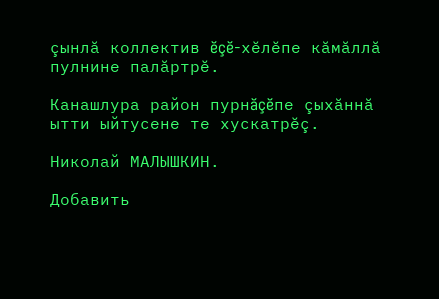çынлă коллектив ĕçĕ-хĕлĕпе кăмăллă пулнине палăртрĕ.

Канашлура район пурнăçĕпе çыхăннă ытти ыйтусене те хускатрĕç.

Николай МАЛЫШКИН.

Добавить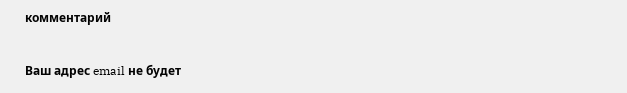комментарий

Ваш адрес email не будет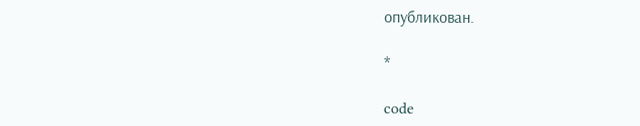опубликован.

*

code